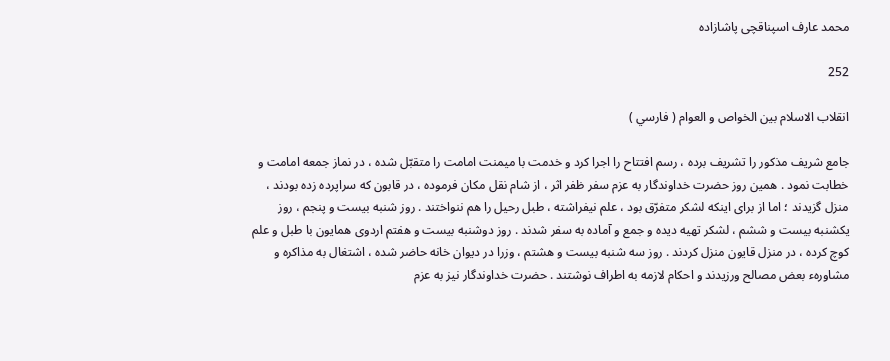محمد عارف اسپناقچى پاشازاده

252

انقلاب الاسلام بين الخواص و العوام ( فارسي )

جامع شريف مذكور را تشريف برده ، رسم افتتاح را اجرا كرد و خدمت با ميمنت امامت را متقبّل شده ، در نماز جمعه امامت و خطابت نمود . همين روز حضرت خداوندگار به عزم سفر ظفر اثر ، از شام نقل مكان فرموده ، در قابون كه سراپرده زده بودند ، منزل گزيدند ؛ اما از براى اينكه لشكر متفرّق بود ، علم نيفراشته ، طبل رحيل را هم ننواختند . روز شنبه بيست و پنجم ، روز يكشنبه بيست و ششم ، لشكر تهيه ديده و جمع و آماده به سفر شدند . روز دوشنبه بيست و هفتم اردوى همايون با طبل و علم كوچ كرده ، در منزل قايون منزل كردند . روز سه شنبه بيست و هشتم ، وزرا در ديوان خانه حاضر شده ، اشتغال به مذاكره و مشاورهء بعض مصالح ورزيدند و احكام لازمه به اطراف نوشتند . حضرت خداوندگار نيز به عزم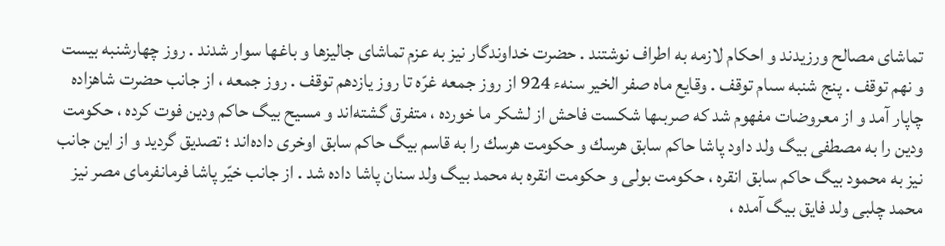تماشاى مصالح ورزيدند و احكام لازمه به اطراف نوشتند . حضرت خداوندگار نيز به عزم تماشاى جاليزها و باغها سوار شدند . روز چهارشنبه بيست و نهم توقف . پنج شنبه سىام توقف . وقايع ماه صفر الخير سنهء 924 از روز جمعه غرّه تا روز يازدهم توقف . روز جمعه ، از جانب حضرت شاهزاده چاپار آمد و از معروضات مفهوم شد كه صربىها شكست فاحش از لشكر ما خورده ، متفرق گشته‌اند و مسيح بيگ حاكم ودين فوت كرده ، حكومت ودين را به مصطفى بيگ ولد داود پاشا حاكم سابق هرسك و حكومت هرسك را به قاسم بيگ حاكم سابق اوخرى داده‌اند ؛ تصديق گرديد و از اين جانب نيز به محمود بيگ حاكم سابق انقره ، حكومت بولى و حكومت انقره به محمد بيگ ولد سنان پاشا داده شد . از جانب خيّر پاشا فرمانفرماى مصر نيز محمد چلبى ولد فايق بيگ آمده ،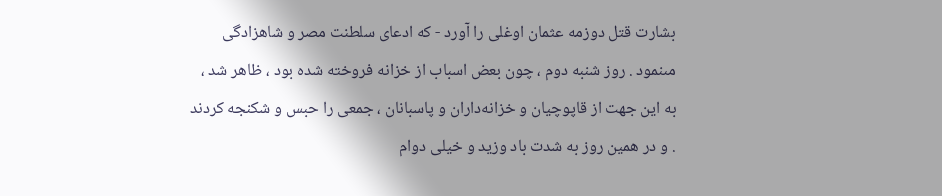بشارت قتل دوزمه عثمان اوغلى را آورد - كه ادعاى سلطنت مصر و شاهزادگى مىنمود . روز شنبه دوم ، چون بعض اسباب از خزانه فروخته شده بود ، ظاهر شد ، به اين جهت از قاپوچيان و خزانه‌داران و پاسبانان ، جمعى را حبس و شكنجه كردند . و در همين روز به شدت باد وزيد و خيلى دوام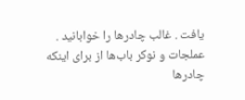يافت . غالب چادرها را خوابانيد . عملجات و نوكر باب‌ها از براى اينكه چادرها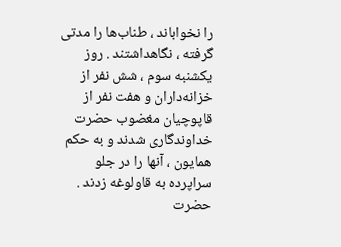را نخواباند ، طناب‌ها را مدتى گرفته ، نگاهداشتند . روز يكشنبه سوم ، شش نفر از خزانه‌داران و هفت نفر از قاپوچيان مغضوب حضرت خداوندگارى شدند و به حكم همايون ، آنها را در جلو سراپرده به قاولوغه زدند . حضرت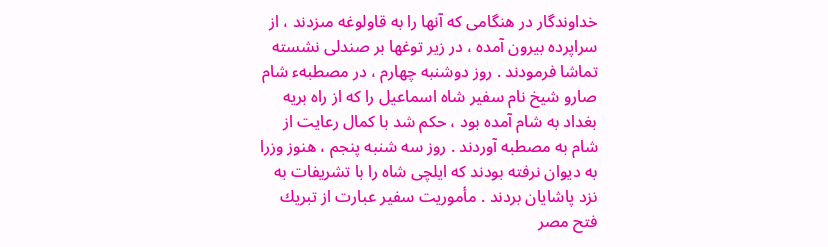خداوندگار در هنگامى كه آنها را به قاولوغه مىزدند ، از سراپرده بيرون آمده ، در زير توغها بر صندلى نشسته تماشا فرمودند . روز دوشنبه چهارم ، در مصطبهء شام صارو شيخ نام سفير شاه اسماعيل را كه از راه بريه بغداد به شام آمده بود ، حكم شد با كمال رعايت از شام به مصطبه آوردند . روز سه شنبه پنجم ، هنوز وزرا به ديوان نرفته بودند كه ايلچى شاه را با تشريفات به نزد پاشايان بردند . مأموريت سفير عبارت از تبريك فتح مصر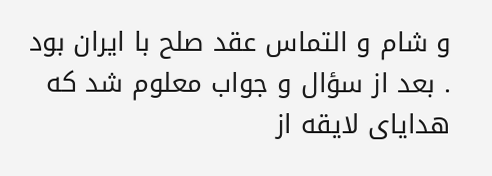و شام و التماس عقد صلح با ايران بود . بعد از سؤال و جواب معلوم شد كه هداياى لايقه از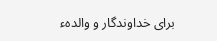براى خداوندگار و والدهء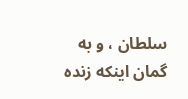سلطان ، و به گمان اينكه زنده